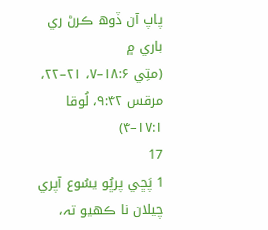پاپ آن ڏوھ ڪرڻ ري باري ۾
(متِي ۱۸:۶–۷، ۲۱–۲۲، مرقس ۹:۴۲، لُوقا ۱۷:۱–۴)
17
1 پَڇي پرڀُو يسُوع آپري چيلان نا ڪھيو تہ،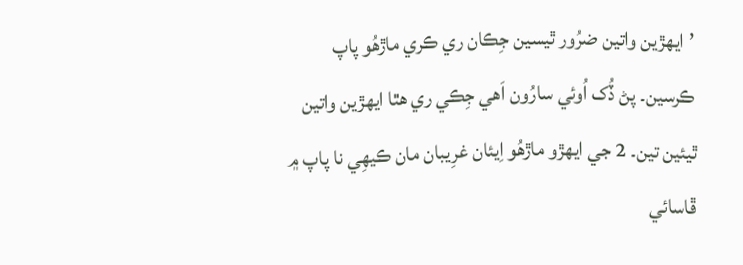’ايھڙين واتين ضرُور ٿيسين جِڪان ري ڪري ماڙھُو پاپ ڪرسين۔ پڻ ڏُک اُوئي سارُون اَھي جِڪي ري ھٿا ايھڙين واتين ٿيئين تين۔ 2 جي ايھڙو ماڙھُو اِيئان غرِيبان مان ڪيھِي نا پاپ ۾ ڦاسائي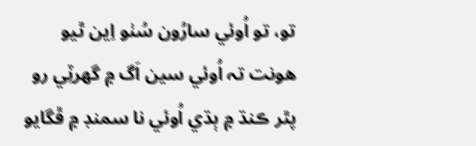تو، تو اُوئي سارُون سُٺو اِين ٿيو ھونت تہ اُوئي سين اَگ ۾ گھرٽِي رو پٿر ڪنڌ ۾ ٻڌي اُوئي نا سمنڊ ۾ ڦگايو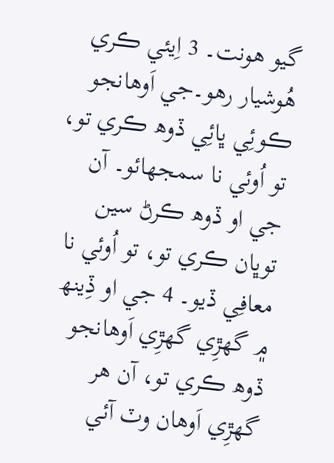گيو ھونت۔ 3 اِيئي ڪري ھُوشيار رھو۔جي اَوھانجو ڪوئِي ڀائِي ڏوھ ڪري تو، تو اُوئي نا سمجھائو۔ آن جي او ڏوھ ڪرڻ سين توڀان ڪري تو، تو اُوئي نا معافِي ڏيو۔ 4 جي او ڏِينھ ۾ گھڙِي گھڙِي اَوھانجو ڏوھ ڪري تو، آن ھر گھڙِي اَوھان وٽ آئي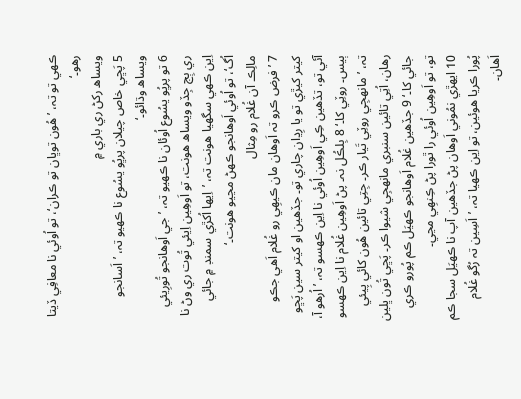ڪھي تو تہ، ’ھُون توڀان تو ڪران‘، تو اُوئي نا معافِي ڏيتا رھو۔‘
ويساھ رکڻ ري باري ۾
5 پَڇي خاص چيلان پرڀُو يسُوع نا ڪھيو تہ، ’اَسانجو ويساھ وڌائو۔‘
6 تو پرڀُو يسُوع اُوئان نا ڪھيو تہ، ’جي اَوھانجو تُورِيئي ري ٻِج جِڏو ويساھ ھونت، تو اَوھِين اِيئي تُوت ري وڻ نا اِين ڪھي سگھيا ھونت تہ، ’اِيھا اُکڙي سمنڊ ۾ جائي اُگ‘، تو اُوئي اَوھانجو ڪھڻ مڃيو ھونت۔‘
مالِڪ آن غُلام رو مِثال
7 ’فرض ڪرو تہ اَوھان مان ڪيھِي رو غُلام اَھي جڪو کيتر کيڙي تو يا رِڍان چاري تو۔ جڏھين او کيتر سين پَڇو آئي تو، تڏھين ڪِي اَوھِين اُوئي نا اِين ڪھسو تہ، ’اُرھو آ، ٻيس۔ روٽِي کا۔‘ 8 بِلڪُل نہ۔ پڻ اَوھِين غُلام نا اِين ڪھسو تہ، ’مانھجِي روٽِي تَيار ڪر۔ جِتِي تائين ھُون کائي پِيئي رھان، اُتِي تائين سنبري مانھجِي شيوا ڪر۔ پَڇي تُون ڀلين جائي کا۔‘ 9 جڏھين غُلام اَوھانجو ڪھيَل ڪم پُورو ڪري تو، تو اَوھِين اُوئي را ٿورا پڻ ڪِنھِي مڃي۔
10 ايھڙي نمُوني اَوھان پڻ جڏھين آپ نا ڪھيَل سجا ڪم پُورا ڪريا ھوئين، تو اِين ڪھيا تہ، ’اَسِين تہ رُگو غُلام اَھان۔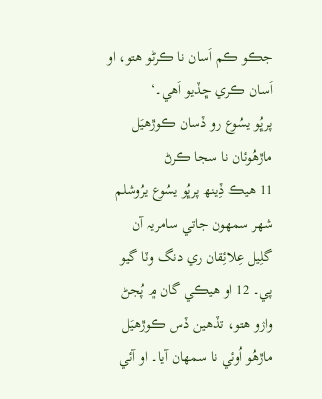جڪو ڪم اَسان نا ڪرڻو ھتو، او اَسان ڪري ڇڏيو اَھي۔‘
پرڀُو يسُوع رو ڏسان ڪوڙھيَل ماڙھُوئان نا سجا ڪرڻ
11 ھيڪ ڏِينھ پرڀُو يسُوع يرُوشلم شھر سمھون جاتي سامريہ آن گلِيل عِلائِقان ري دنگ وٽا گيو پي۔ 12 او ھيڪي گان ۾ پُجڻ واۯو ھتو، تڏھين ڏس ڪوڙھيَل ماڙھُو اُوئي نا سمھان آيا۔ او آئي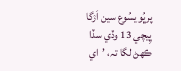پرڀُو يسُوع سين اَۯگا ڀِيچي 13 وڏي سڏا ڪھڻ لگا تہ، ’اي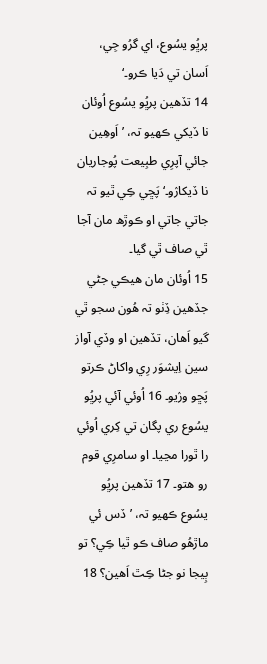پرڀُو يسُوع، اي گرُو جِي، اَسان تي دَيا ڪرو۔‘
14 تڏھين پرڀُو يسُوع اُوئان نا ڏيکي ڪھيو تہ، ’اَوھِين جائي آپرِي طبِيعت پُوجاريان نا ڏيکاۯو۔‘ پَڇي ڪِي ٿيو تہ جاتي جاتي او ڪوڙھ مان آجا ٿي صاف ٿي گيا۔
15 اُوئان مان ھيڪي جڻي جڏھين ڏِٺو تہ ھُون سجو ٿي گيو اَھان، تڏھين او وڏي آواز سين اِيشوَر رِي واکاڻ ڪرتو پَڇو وۯيو۔ 16 اُوئي آئي پرڀُو يسُوع ري پگان تي کِري اُوئي را ٿورا مڃيا۔ او سامرِي قوم رو ھتو۔ 17 تڏھين پرڀُو يسُوع ڪھيو تہ، ’ڏس ئي ماڙھُو صاف ڪو ٿيا ڪِي؟ تو ٻِيجا نو جڻا ڪِٿ اَھين؟ 18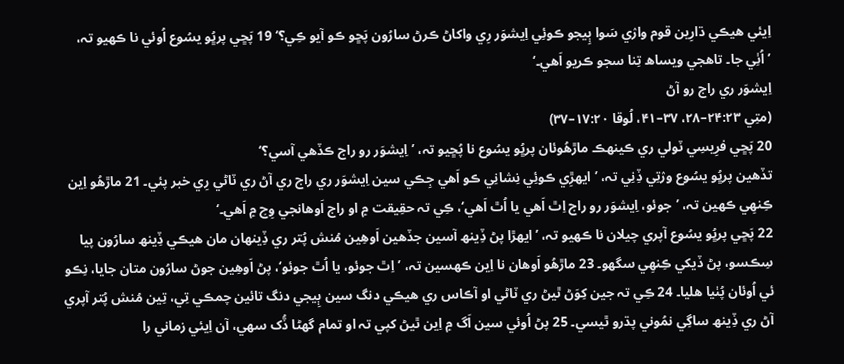اِيئي ھيڪي ڌارِين قوم واۯي سَوا ٻِيجو ڪوئِي اِيشوَر رِي واکاڻ ڪرڻ سارُون پَڇو ڪو آيو ڪِي؟‘ 19 پَڇي پرڀُو يسُوع اُوئي نا ڪھيو تہ، ’اُٺِي جا۔ تاھجي ويساھ تِنا سجو ڪريو اَھي۔‘
اِيشوَر ري راج رو آڻ
(متِي ۲۴:۲۳–۲۸، ۳۷–۴۱، لُوقا ۱۷:۲۰–۳۷)
20 پَڇي فرِيسِي ٽولي ري ڪينهڪ ماڙھُوئان پرڀُو يسُوع نا پُڇيو تہ، ’اِيشوَر رو راج ڪڏھي آسي؟‘
تڏھين پرڀُو يسُوع وۯتِي ڏِنِي تہ، ’ايھڙِي ڪوئِي نِشانِي ڪو اَھي جِڪي سين اِيشوَر ري راج ري آڻ ري ٽاڻي رِي خبر پئي۔ 21 ماڙھُو اِين ڪِنھِي ڪھين تہ، ’جوئو، اِيشوَر رو راج اِٿ اَھي يا اُٿ اَھي‘، ڪِي تہ حقِيقت ۾ او راج اَوھانجي وِچ ۾ اَھي۔‘
22 پَڇي پرڀُو يسُوع آپري چيلان نا ڪھيو تہ، ’ايھڙا پڻ ڏِينھ آسين جڏھين اَوھِين مُنش پُتر ري ڏِينھان مان ھيڪي ڏِينھ سارُون پيا سِڪسو، پڻ ڏيکي ڪِنھِي سگھو۔ 23 ماڙھُو اَوھان نا اِين ڪھسين تہ، ’اِٿ جوئو، يا اُٿ جوئو‘، پڻ اَوھِين جوڻ سارُون متان جايا، نِڪو ئي اُوئان پُٺيا ھليا۔ 24 ڪِي تہ جين کِوَڻ ٿيڻ ري ٽاڻي او آڪاس ري ھيڪي دنگ سين ٻِيجي دنگ تائين چمڪي تِي، تِين مُنش پُتر آپري آڻ ري ڏِينھ ساگِي نمُوني پڌرو ٿيسي۔ 25 پڻ اُوئي سين اَگ ۾ اِين ٿيڻ کپي تہ او تمام گھڻا ڏُک سھي، آن اِيئي زماني را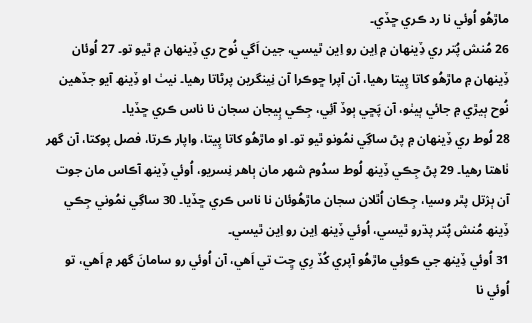ماڙھُو اُوئي نا رد ڪري ڇڏي۔
26 مُنش پُتر ري ڏِينھان ۾ اِين رو اِين ٿيسي، جين اَگي نُوح ري ڏِينھان ۾ ٿيو تو۔ 27 اُوئان ڏِينھان ۾ ماڙھُو کاتا پِيتا رھيا، آن آپرا ڇوڪرا آن نِينگرين پرڻاتا رھيا۔ نيٺ او ڏِينھ آيو جڏھين نُوح ٻيڙي ۾ جائي ٻيٺو، آن پَڇي ٻوڏ آئِي، جِڪي ٻِيجان سجان نا ناس ڪري ڇڏيا۔
28 لُوط ري ڏِينھان ۾ پڻ ساگِي نمُونو ٿيو تو۔ او ماڙھُو کاتا پِيتا، واپار ڪرتا، فصل پوکتا، آن گھر ٺاھتا رھيا۔ 29 پڻ جِڪي ڏِينھ لُوط سدُوم شھر مان ٻاھر نِسريو، اُوئي ڏِينھ آڪاس مان جوت آن ٻۯتل پٿر وسيا، جِڪان اُٿلان سجان ماڙھُوئان نا ناس ڪري ڇڏيا۔ 30 ساگِي نمُوني جِڪي ڏِينھ مُنش پُتر پڌرو ٿيسي، اُوئي ڏِينھ اِين رو اِين ٿيسي۔
31 اُوئي ڏِينھ جي ڪوئِي ماڙھُو آپري کُڏ رِي ڇِت تي اَھي، آن اُوئي رو سامانَ گھر ۾ اَھي، تو اُوئي نا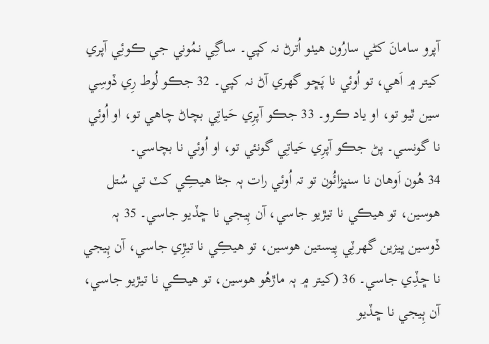آپرو سامانَ کڻي سارُون ھيٺو اُترڻ نہ کپي۔ ساگِي نمُوني جي ڪوئِي آپري کيتر ۾ اَھي، تو اُوئي نا پَڇو گھري آڻ نہ کپي۔ 32 جڪو لُوط رِي ڏوسِي سين ٿيو تو، او ياد ڪرو۔ 33 جڪو آپرِي حَياتِي بچاڻ چاھي تو، او اُوئي نا گونسي۔ پڻ جڪو آپرِي حَياتِي گونئي تو، او اُوئي نا بچاسي۔
34 ھُون اَوھان نا سنڀۯائُون تو تہ اُوئي رات ٻہ جڻا ھيڪِي کٽ تي سُتل ھوسين، تو ھيڪي نا تيڙيو جاسي، آن ٻِيجي نا ڇڏيو جاسي۔ 35 ٻہ ڏوسين ڀيۯين گھرٽِي پِيستين ھوسين، تو ھيڪِي نا تيڙِي جاسي، آن ٻِيجي نا ڇڏِي جاسي۔ 36 (کيتر ۾ ٻہ ماڙھُو ھوسين، تو ھيڪي نا تيڙيو جاسي، آن ٻِيجي نا ڇڏيو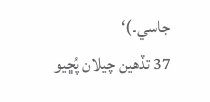جاسي۔)‘
37 تڏھين چيلان پُڇيو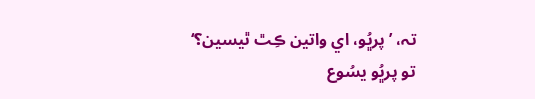تہ، ’پرڀُو، اي واتين ڪِٿ ٿيسين؟‘
تو پرڀُو يسُوع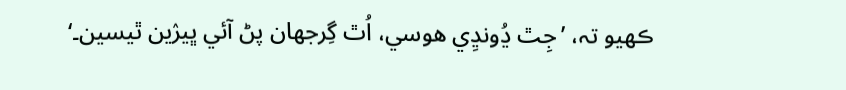ڪھيو تہ، ’جِٿ ڍُونڍِي ھوسي، اُٿ گِرجھان پڻ آئي ڀيۯين ٿيسين۔‘